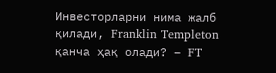Инвесторларни нима жалб қилади, Franklin Templeton қанча ҳақ олади? – FT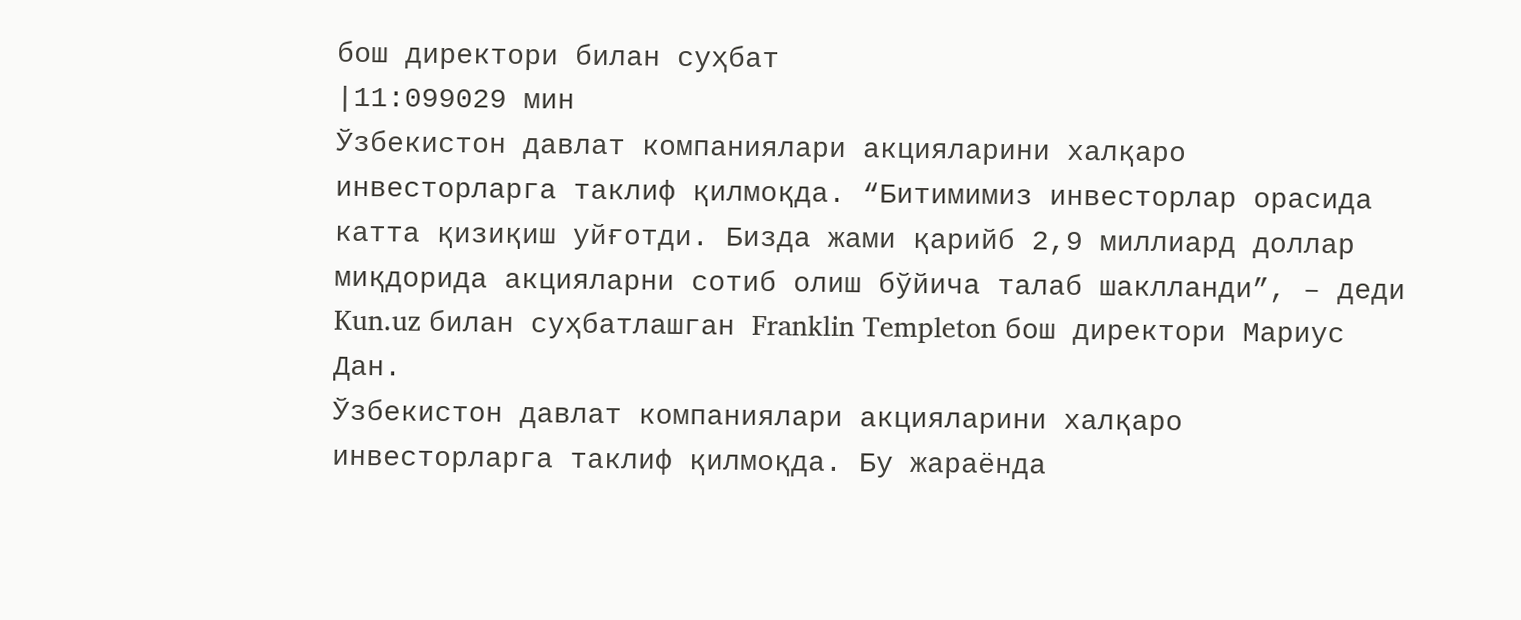бош директори билан суҳбат
|11:099029 мин
Ўзбекистон давлат компаниялари акцияларини халқаро инвесторларга таклиф қилмоқда. “Битимимиз инвесторлар орасида катта қизиқиш уйғотди. Бизда жами қарийб 2,9 миллиард доллар миқдорида акцияларни сотиб олиш бўйича талаб шаклланди”, – деди Kun.uz билан суҳбатлашган Franklin Templeton бош директори Мариус Дан.
Ўзбекистон давлат компаниялари акцияларини халқаро инвесторларга таклиф қилмоқда. Бу жараёнда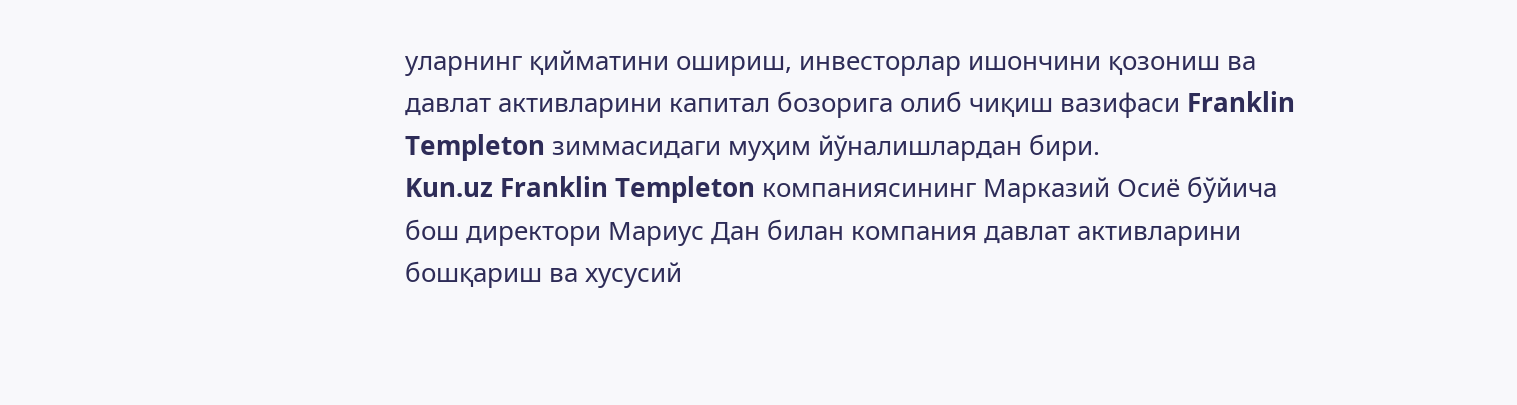уларнинг қийматини ошириш, инвесторлар ишончини қозониш ва давлат активларини капитал бозорига олиб чиқиш вазифаси Franklin Templeton зиммасидаги муҳим йўналишлардан бири.
Kun.uz Franklin Templeton компаниясининг Марказий Осиё бўйича бош директори Мариус Дан билан компания давлат активларини бошқариш ва хусусий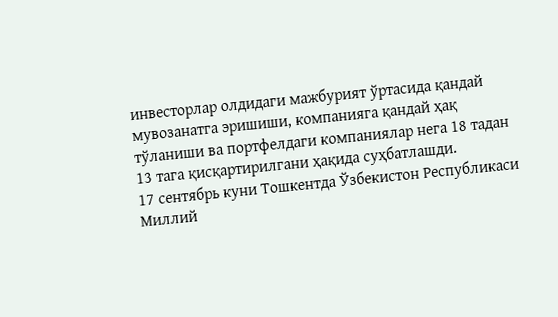инвесторлар олдидаги мажбурият ўртасида қандай мувозанатга эришиши, компанияга қандай ҳақ тўланиши ва портфелдаги компаниялар нега 18 тадан 13 тага қисқартирилгани ҳақида суҳбатлашди.
17 сентябрь куни Тошкентда Ўзбекистон Республикаси Миллий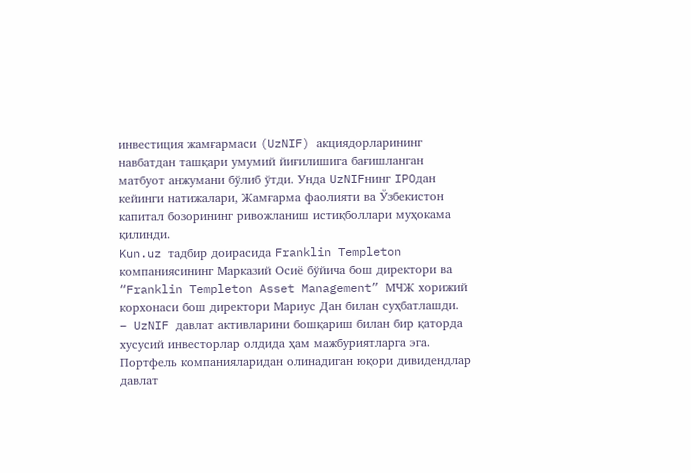инвестиция жамғармаси (UzNIF) акциядорларининг навбатдан ташқари умумий йиғилишига бағишланган матбуот анжумани бўлиб ўтди. Унда UzNIFнинг IPOдан кейинги натижалари, Жамғарма фаолияти ва Ўзбекистон капитал бозорининг ривожланиш истиқболлари муҳокама қилинди.
Kun.uz тадбир доирасида Franklin Templeton компаниясининг Марказий Осиё бўйича бош директори ва “Franklin Templeton Asset Management” МЧЖ хорижий корхонаси бош директори Мариус Дан билан суҳбатлашди.
– UzNIF давлат активларини бошқариш билан бир қаторда хусусий инвесторлар олдида ҳам мажбуриятларга эга. Портфель компанияларидан олинадиган юқори дивидендлар давлат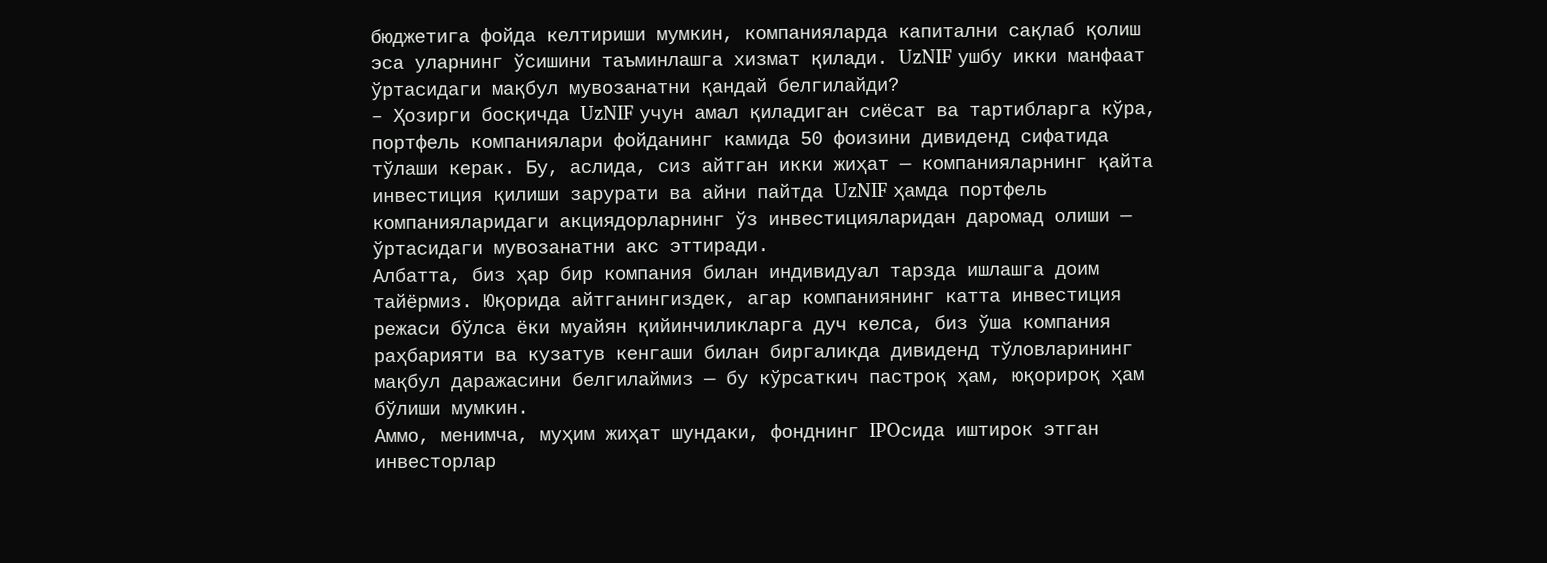бюджетига фойда келтириши мумкин, компанияларда капитални сақлаб қолиш эса уларнинг ўсишини таъминлашга хизмат қилади. UzNIF ушбу икки манфаат ўртасидаги мақбул мувозанатни қандай белгилайди?
– Ҳозирги босқичда UzNIF учун амал қиладиган сиёсат ва тартибларга кўра, портфель компаниялари фойданинг камида 50 фоизини дивиденд сифатида тўлаши керак. Бу, аслида, сиз айтган икки жиҳат — компанияларнинг қайта инвестиция қилиши зарурати ва айни пайтда UzNIF ҳамда портфель компанияларидаги акциядорларнинг ўз инвестицияларидан даромад олиши — ўртасидаги мувозанатни акс эттиради.
Албатта, биз ҳар бир компания билан индивидуал тарзда ишлашга доим тайёрмиз. Юқорида айтганингиздек, агар компаниянинг катта инвестиция режаси бўлса ёки муайян қийинчиликларга дуч келса, биз ўша компания раҳбарияти ва кузатув кенгаши билан биргаликда дивиденд тўловларининг мақбул даражасини белгилаймиз — бу кўрсаткич пастроқ ҳам, юқорироқ ҳам бўлиши мумкин.
Аммо, менимча, муҳим жиҳат шундаки, фонднинг IPOсида иштирок этган инвесторлар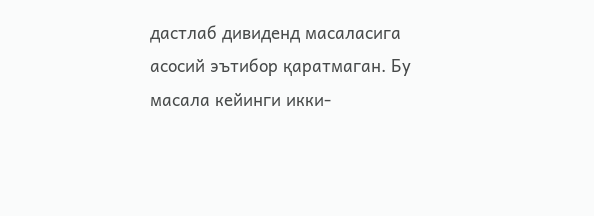дастлаб дивиденд масаласига асосий эътибор қаратмаган. Бу масала кейинги икки-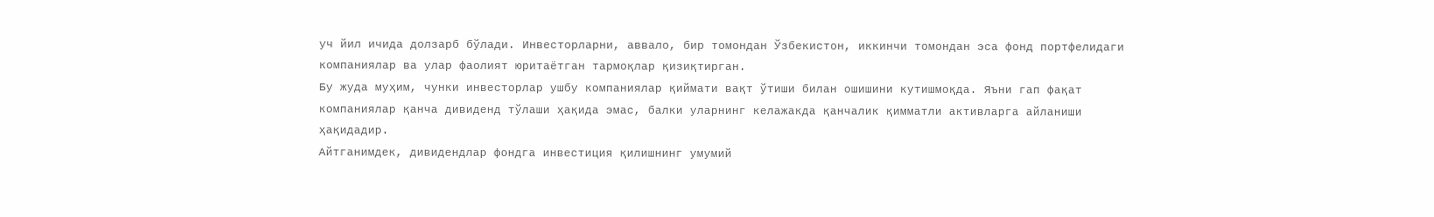уч йил ичида долзарб бўлади. Инвесторларни, аввало, бир томондан Ўзбекистон, иккинчи томондан эса фонд портфелидаги компаниялар ва улар фаолият юритаётган тармоқлар қизиқтирган.
Бу жуда муҳим, чунки инвесторлар ушбу компаниялар қиймати вақт ўтиши билан ошишини кутишмоқда. Яъни гап фақат компаниялар қанча дивиденд тўлаши ҳақида эмас, балки уларнинг келажакда қанчалик қимматли активларга айланиши ҳақидадир.
Айтганимдек, дивидендлар фондга инвестиция қилишнинг умумий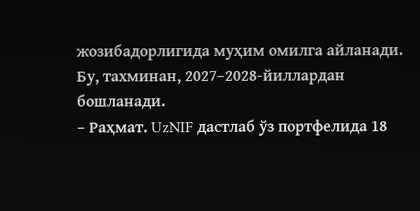жозибадорлигида муҳим омилга айланади. Бу, тахминан, 2027–2028-йиллардан бошланади.
– Раҳмат. UzNIF дастлаб ўз портфелида 18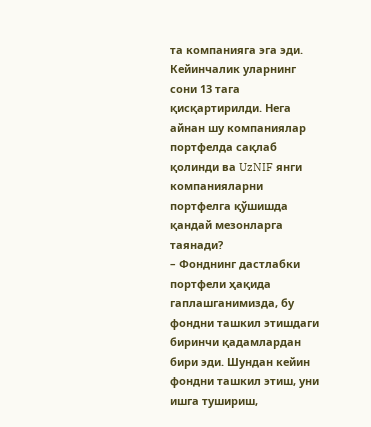та компанияга эга эди. Кейинчалик уларнинг сони 13 тага қисқартирилди. Нега айнан шу компаниялар портфелда сақлаб қолинди ва UzNIF янги компанияларни портфелга қўшишда қандай мезонларга таянади?
– Фонднинг дастлабки портфели ҳақида гаплашганимизда, бу фондни ташкил этишдаги биринчи қадамлардан бири эди. Шундан кейин фондни ташкил этиш, уни ишга тушириш,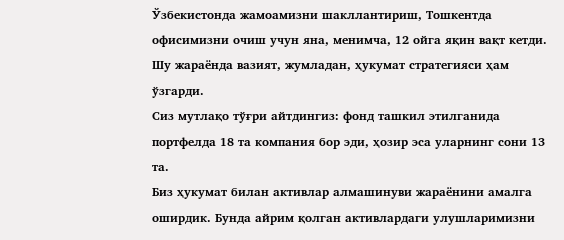Ўзбекистонда жамоамизни шакллантириш, Тошкентда офисимизни очиш учун яна, менимча, 12 ойга яқин вақт кетди. Шу жараёнда вазият, жумладан, ҳукумат стратегияси ҳам ўзгарди.
Сиз мутлақо тўғри айтдингиз: фонд ташкил этилганида портфелда 18 та компания бор эди, ҳозир эса уларнинг сони 13 та.
Биз ҳукумат билан активлар алмашинуви жараёнини амалга оширдик. Бунда айрим қолган активлардаги улушларимизни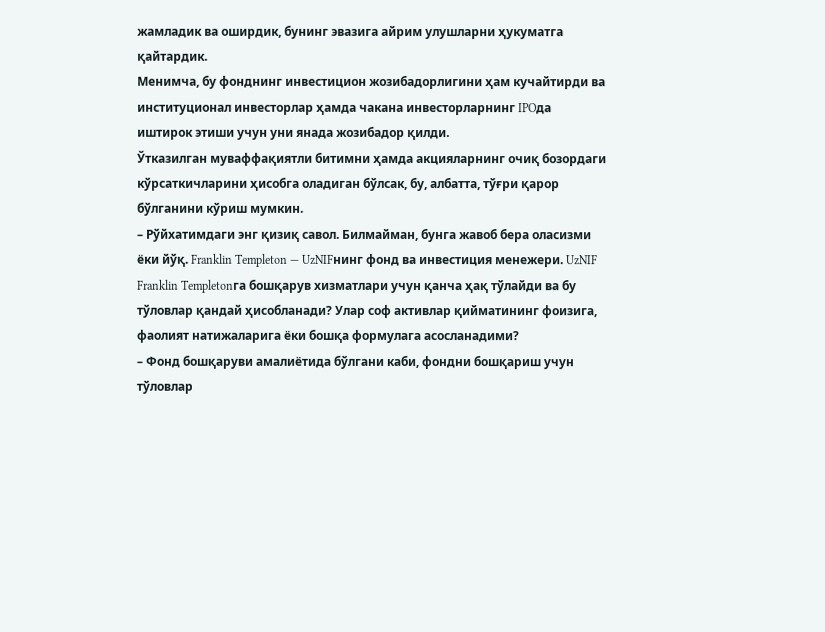жамладик ва оширдик, бунинг эвазига айрим улушларни ҳукуматга қайтардик.
Менимча, бу фонднинг инвестицион жозибадорлигини ҳам кучайтирди ва институционал инвесторлар ҳамда чакана инвесторларнинг IPOда иштирок этиши учун уни янада жозибадор қилди.
Ўтказилган муваффақиятли битимни ҳамда акцияларнинг очиқ бозордаги кўрсаткичларини ҳисобга оладиган бўлсак, бу, албатта, тўғри қарор бўлганини кўриш мумкин.
– Рўйхатимдаги энг қизиқ савол. Билмайман, бунга жавоб бера оласизми ёки йўқ. Franklin Templeton — UzNIFнинг фонд ва инвестиция менежери. UzNIF Franklin Templetonга бошқарув хизматлари учун қанча ҳақ тўлайди ва бу тўловлар қандай ҳисобланади? Улар соф активлар қийматининг фоизига, фаолият натижаларига ёки бошқа формулага асосланадими?
– Фонд бошқаруви амалиётида бўлгани каби, фондни бошқариш учун тўловлар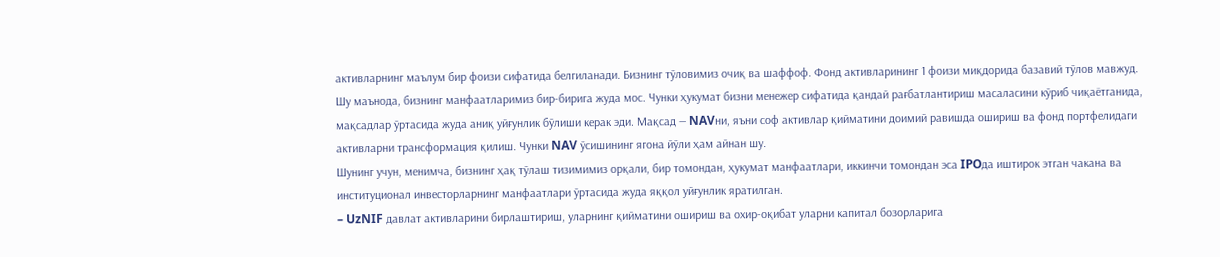активларнинг маълум бир фоизи сифатида белгиланади. Бизнинг тўловимиз очиқ ва шаффоф. Фонд активларининг 1 фоизи миқдорида базавий тўлов мавжуд.
Шу маънода, бизнинг манфаатларимиз бир-бирига жуда мос. Чунки ҳукумат бизни менежер сифатида қандай рағбатлантириш масаласини кўриб чиқаётганида, мақсадлар ўртасида жуда аниқ уйғунлик бўлиши керак эди. Мақсад — NAVни, яъни соф активлар қийматини доимий равишда ошириш ва фонд портфелидаги активларни трансформация қилиш. Чунки NAV ўсишининг ягона йўли ҳам айнан шу.
Шунинг учун, менимча, бизнинг ҳақ тўлаш тизимимиз орқали, бир томондан, ҳукумат манфаатлари, иккинчи томондан эса IPOда иштирок этган чакана ва институционал инвесторларнинг манфаатлари ўртасида жуда яққол уйғунлик яратилган.
– UzNIF давлат активларини бирлаштириш, уларнинг қийматини ошириш ва охир-оқибат уларни капитал бозорларига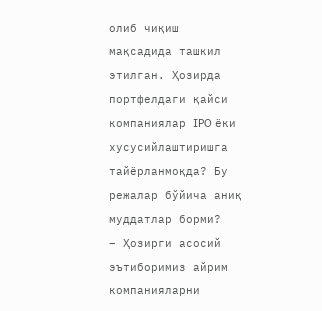олиб чиқиш мақсадида ташкил этилган. Ҳозирда портфелдаги қайси компаниялар IPO ёки хусусийлаштиришга тайёрланмоқда? Бу режалар бўйича аниқ муддатлар борми?
– Ҳозирги асосий эътиборимиз айрим компанияларни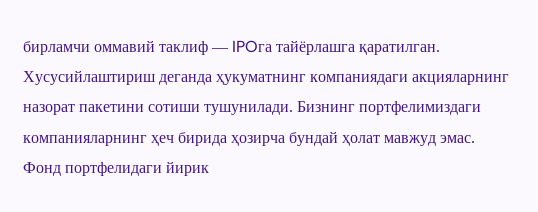бирламчи оммавий таклиф — IPOга тайёрлашга қаратилган.
Хусусийлаштириш деганда ҳукуматнинг компаниядаги акцияларнинг назорат пакетини сотиши тушунилади. Бизнинг портфелимиздаги компанияларнинг ҳеч бирида ҳозирча бундай ҳолат мавжуд эмас.
Фонд портфелидаги йирик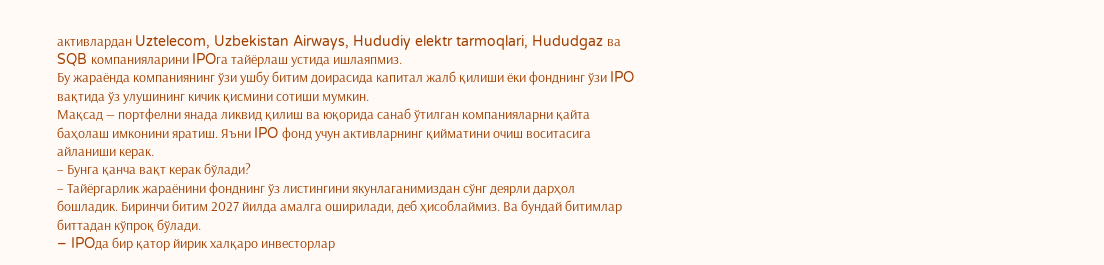активлардан Uztelecom, Uzbekistan Airways, Hududiy elektr tarmoqlari, Hududgaz ва SQB компанияларини IPOга тайёрлаш устида ишлаяпмиз.
Бу жараёнда компаниянинг ўзи ушбу битим доирасида капитал жалб қилиши ёки фонднинг ўзи IPO вақтида ўз улушининг кичик қисмини сотиши мумкин.
Мақсад — портфелни янада ликвид қилиш ва юқорида санаб ўтилган компанияларни қайта баҳолаш имконини яратиш. Яъни IPO фонд учун активларнинг қийматини очиш воситасига айланиши керак.
– Бунга қанча вақт керак бўлади?
– Тайёргарлик жараёнини фонднинг ўз листингини якунлаганимиздан сўнг деярли дарҳол бошладик. Биринчи битим 2027 йилда амалга оширилади, деб ҳисоблаймиз. Ва бундай битимлар биттадан кўпроқ бўлади.
– IPOда бир қатор йирик халқаро инвесторлар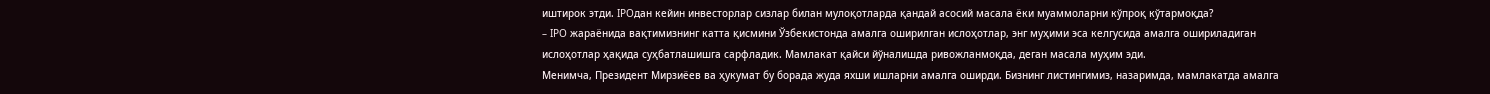иштирок этди. IPOдан кейин инвесторлар сизлар билан мулоқотларда қандай асосий масала ёки муаммоларни кўпроқ кўтармоқда?
– IPO жараёнида вақтимизнинг катта қисмини Ўзбекистонда амалга оширилган ислоҳотлар, энг муҳими эса келгусида амалга ошириладиган ислоҳотлар ҳақида суҳбатлашишга сарфладик. Мамлакат қайси йўналишда ривожланмоқда, деган масала муҳим эди.
Менимча, Президент Мирзиёев ва ҳукумат бу борада жуда яхши ишларни амалга оширди. Бизнинг листингимиз, назаримда, мамлакатда амалга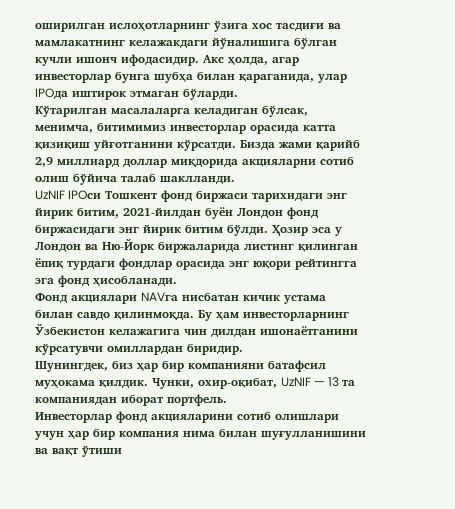оширилган ислоҳотларнинг ўзига хос тасдиғи ва мамлакатнинг келажакдаги йўналишига бўлган кучли ишонч ифодасидир. Акс ҳолда, агар инвесторлар бунга шубҳа билан қараганида, улар IPOда иштирок этмаган бўларди.
Кўтарилган масалаларга келадиган бўлсак, менимча, битимимиз инвесторлар орасида катта қизиқиш уйғотганини кўрсатди. Бизда жами қарийб 2,9 миллиард доллар миқдорида акцияларни сотиб олиш бўйича талаб шаклланди.
UzNIF IPOси Тошкент фонд биржаси тарихидаги энг йирик битим, 2021-йилдан буён Лондон фонд биржасидаги энг йирик битим бўлди. Ҳозир эса у Лондон ва Ню-Йорк биржаларида листинг қилинган ёпиқ турдаги фондлар орасида энг юқори рейтингга эга фонд ҳисобланади.
Фонд акциялари NAVга нисбатан кичик устама билан савдо қилинмоқда. Бу ҳам инвесторларнинг Ўзбекистон келажагига чин дилдан ишонаётганини кўрсатувчи омиллардан биридир.
Шунингдек, биз ҳар бир компанияни батафсил муҳокама қилдик. Чунки, охир-оқибат, UzNIF — 13 та компаниядан иборат портфель.
Инвесторлар фонд акцияларини сотиб олишлари учун ҳар бир компания нима билан шуғулланишини ва вақт ўтиши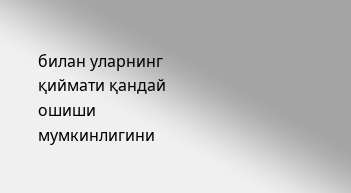билан уларнинг қиймати қандай ошиши мумкинлигини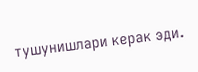тушунишлари керак эди.